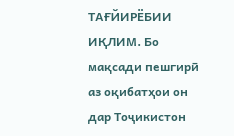ТАҒЙИРЁБИИ ИҚЛИМ. Бо мақсади пешгирӣ аз оқибатҳои он дар Тоҷикистон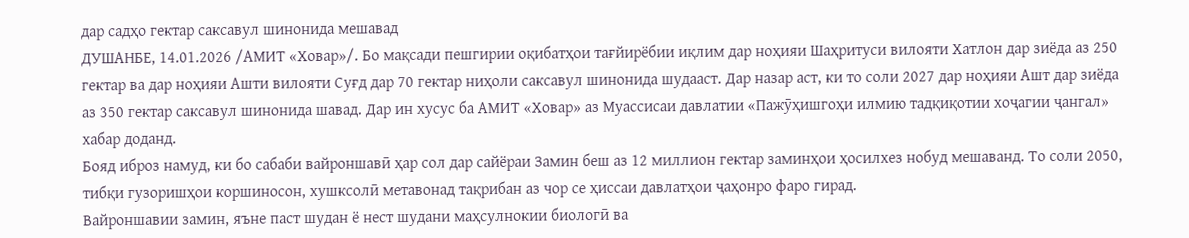дар садҳо гектар саксавул шинонида мешавад
ДУШАНБЕ, 14.01.2026 /АМИТ «Ховар»/. Бо мақсади пешгирии оқибатҳои тағйирёбии иқлим дар ноҳияи Шаҳритуси вилояти Хатлон дар зиёда аз 250 гектар ва дар ноҳияи Ашти вилояти Суғд дар 70 гектар ниҳоли саксавул шинонида шудааст. Дар назар аст, ки то соли 2027 дар ноҳияи Ашт дар зиёда аз 350 гектар саксавул шинонида шавад. Дар ин хусус ба АМИТ «Ховар» аз Муассисаи давлатии «Пажӯҳишгоҳи илмию тадқиқотии хоҷагии ҷангал» хабар доданд.
Бояд иброз намуд, ки бо сабаби вайроншавӣ ҳар сол дар сайёраи Замин беш аз 12 миллион гектар заминҳои ҳосилхез нобуд мешаванд. То соли 2050, тибқи гузоришҳои коршиносон, хушксолӣ метавонад тақрибан аз чор се ҳиссаи давлатҳои ҷаҳонро фаро гирад.
Вайроншавии замин, яъне паст шудан ё нест шудани маҳсулнокии биологӣ ва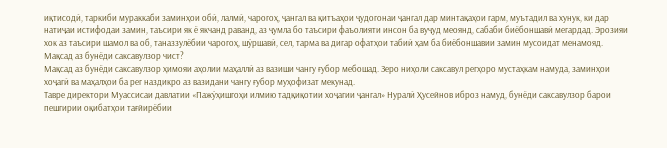иқтисодӣ, таркиби мураккаби заминҳои обӣ, лалмӣ, чарогоҳ, ҷангал ва қитъаҳои ҷудогонаи ҷангал дар минтақаҳои гарм, муътадил ва хунук, ки дар натиҷаи истифодаи замин, таъсири як ё якчанд раванд, аз ҷумла бо таъсири фаъолияти инсон ба вуҷуд меоянд, сабаби биёбоншавӣ мегардад. Эрозияи хок аз таъсири шамол ва об, таназзулёбии чарогоҳ, шӯршавӣ, сел, тарма ва дигар офатҳои табиӣ ҳам ба биёбоншавии замин мусоидат менамояд.
Мақсад аз бунёди саксавулзор чист?
Мақсад аз бунёди саксавулзор ҳимояи аҳолии маҳаллӣ аз вазиши чангу ғубор мебошад. Зеро ниҳоли саксавул регҳоро мустаҳкам намуда, заминҳои хоҷагӣ ва маҳалҳои ба рег наздикро аз вазидани чангу ғубор муҳофизат мекунад.
Тавре директори Муассисаи давлатии «Пажӯҳишгоҳи илмию тадқиқотии хоҷагии ҷангал» Нуралӣ Ҳусейнов иброз намуд, бунёди саксавулзор барои пешгирии оқибатҳои тағйирёбии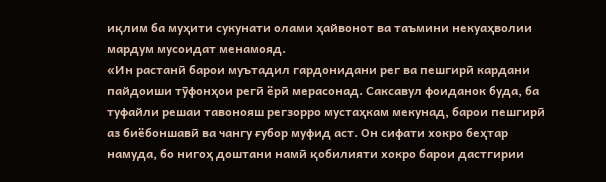иқлим ба муҳити сукунати олами ҳайвонот ва таъмини некуаҳволии мардум мусоидат менамояд.
«Ин растанӣ барои муътадил гардонидани рег ва пешгирӣ кардани пайдоиши тӯфонҳои регӣ ёрӣ мерасонад. Саксавул фоиданок буда, ба туфайли решаи тавонояш регзорро мустаҳкам мекунад, барои пешгирӣ аз биёбоншавӣ ва чангу ғубор муфид аст. Он сифати хокро беҳтар намуда, бо нигоҳ доштани намӣ қобилияти хокро барои дастгирии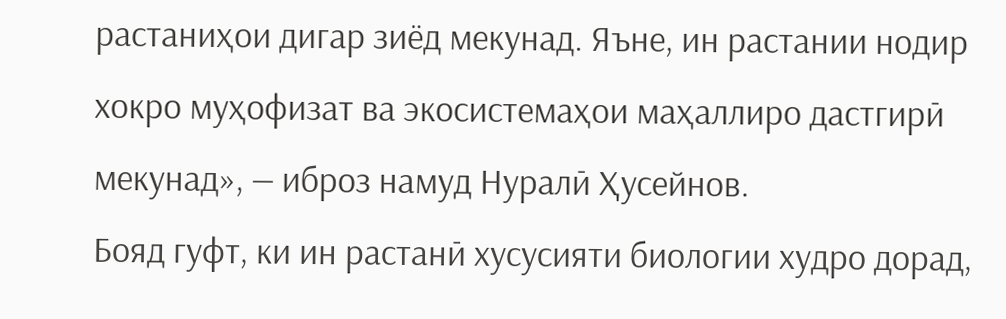растаниҳои дигар зиёд мекунад. Яъне, ин растании нодир хокро муҳофизат ва экосистемаҳои маҳаллиро дастгирӣ мекунад», — иброз намуд Нуралӣ Ҳусейнов.
Бояд гуфт, ки ин растанӣ хусусияти биологии худро дорад,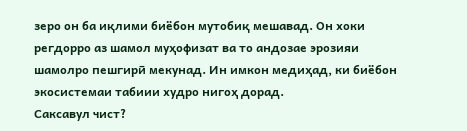зеро он ба иқлими биёбон мутобиқ мешавад. Он хоки регдорро аз шамол муҳофизат ва то андозае эрозияи шамолро пешгирӣ мекунад. Ин имкон медиҳад, ки биёбон экосистемаи табиии худро нигоҳ дорад.
Саксавул чист?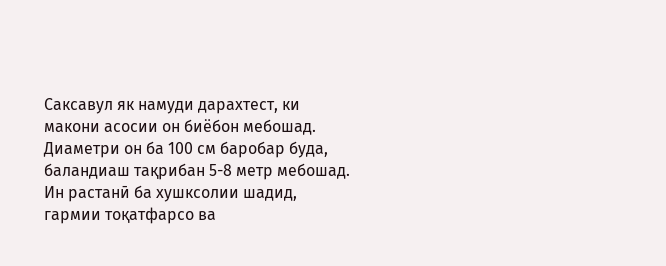Саксавул як намуди дарахтест, ки макони асосии он биёбон мебошад. Диаметри он ба 100 см баробар буда, баландиаш тақрибан 5-8 метр мебошад. Ин растанӣ ба хушксолии шадид, гармии тоқатфарсо ва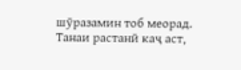шӯразамин тоб меорад.
Танаи растанӣ каҷ аст,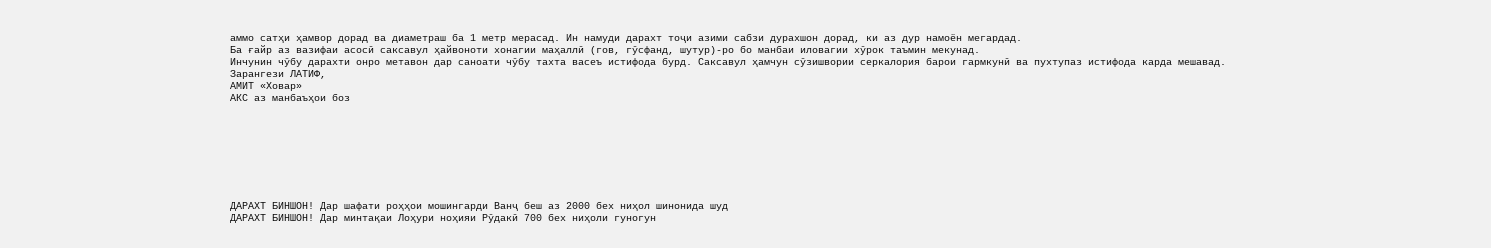аммо сатҳи ҳамвор дорад ва диаметраш ба 1 метр мерасад. Ин намуди дарахт тоҷи азими сабзи дурахшон дорад, ки аз дур намоён мегардад.
Ба ғайр аз вазифаи асосӣ саксавул ҳайвоноти хонагии маҳаллӣ (гов, гӯсфанд, шутур)-ро бо манбаи иловагии хӯрок таъмин мекунад.
Инчунин чӯбу дарахти онро метавон дар саноати чӯбу тахта васеъ истифода бурд. Саксавул ҳамчун сӯзишвории серкалория барои гармкунӣ ва пухтупаз истифода карда мешавад.
Зарангези ЛАТИФ,
АМИТ «Ховар»
АКС аз манбаъҳои боз








ДАРАХТ БИНШОН! Дар шафати роҳҳои мошингарди Ванҷ беш аз 2000 бех ниҳол шинонида шуд
ДАРАХТ БИНШОН! Дар минтақаи Лоҳури ноҳияи Рӯдакӣ 700 бех ниҳоли гуногун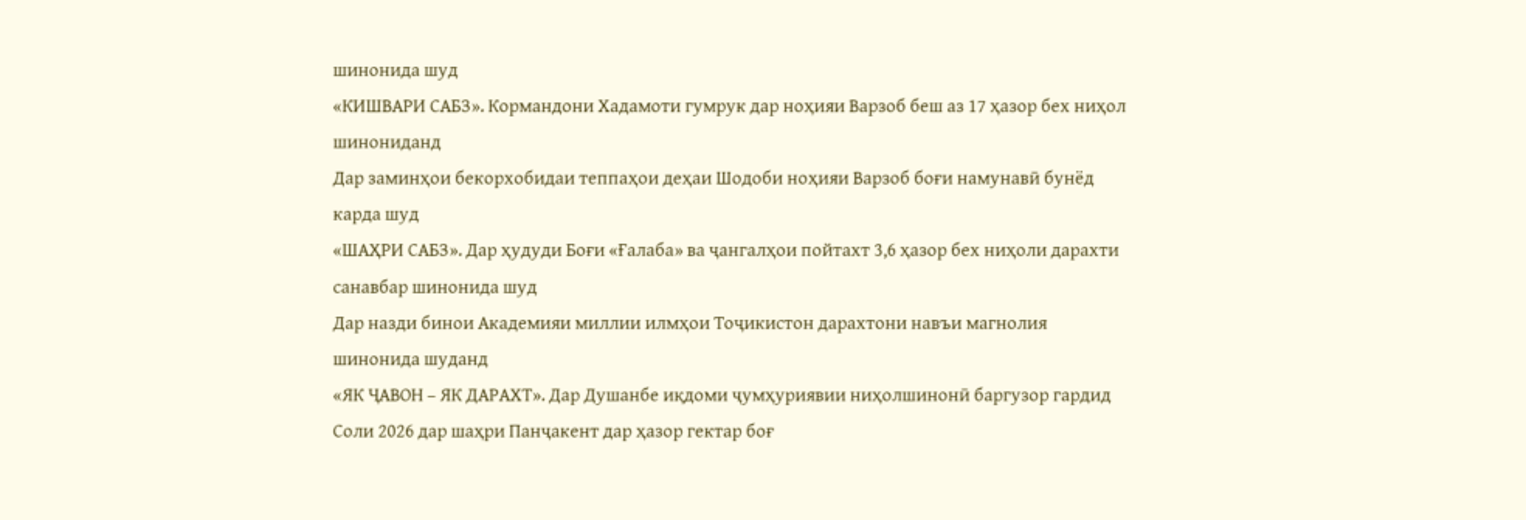шинонида шуд
«КИШВАРИ САБЗ». Кормандони Хадамоти гумрук дар ноҳияи Варзоб беш аз 17 ҳазор бех ниҳол шинониданд
Дар заминҳои бекорхобидаи теппаҳои деҳаи Шодоби ноҳияи Варзоб боғи намунавӣ бунёд карда шуд
«ШАҲРИ САБЗ». Дар ҳудуди Боғи «Ғалаба» ва ҷангалҳои пойтахт 3,6 ҳазор бех ниҳоли дарахти санавбар шинонида шуд
Дар назди бинои Академияи миллии илмҳои Тоҷикистон дарахтони навъи магнолия шинонида шуданд
«ЯК ҶАВОН – ЯК ДАРАХТ». Дар Душанбе иқдоми ҷумҳуриявии ниҳолшинонӣ баргузор гардид
Соли 2026 дар шаҳри Панҷакент дар ҳазор гектар боғ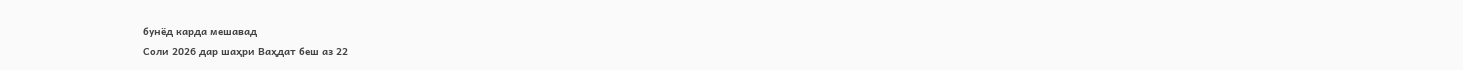бунёд карда мешавад
Соли 2026 дар шаҳри Ваҳдат беш аз 22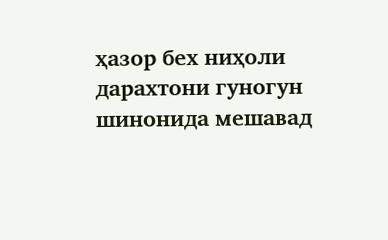ҳазор бех ниҳоли дарахтони гуногун шинонида мешавад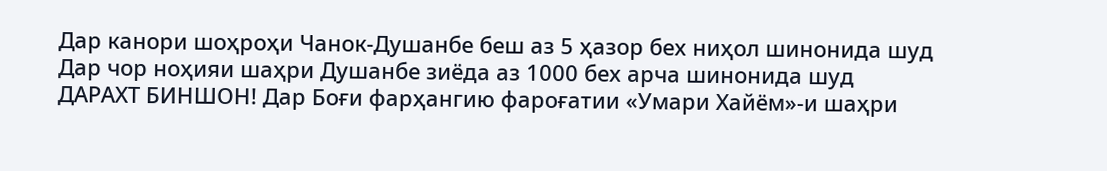Дар канори шоҳроҳи Чанок-Душанбе беш аз 5 ҳазор бех ниҳол шинонида шуд
Дар чор ноҳияи шаҳри Душанбе зиёда аз 1000 бех арча шинонида шуд
ДАРАХТ БИНШОН! Дар Боғи фарҳангию фароғатии «Умари Хайём»-и шаҳри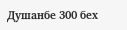Душанбе 300 бех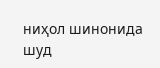ниҳол шинонида шуд